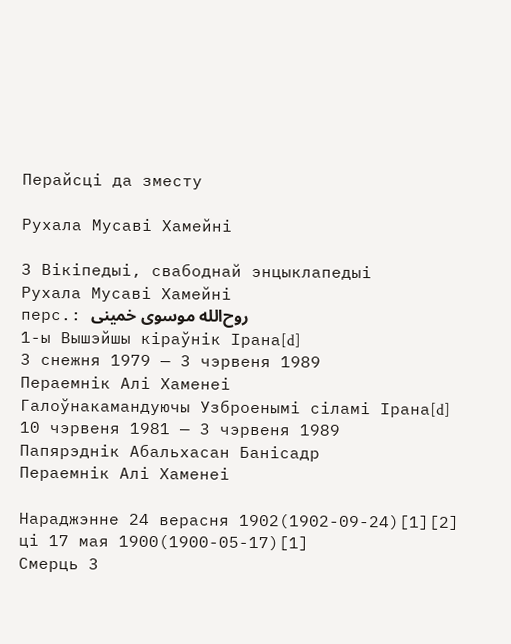Перайсці да зместу

Рухала Мусаві Хамейні

З Вікіпедыі, свабоднай энцыклапедыі
Рухала Мусаві Хамейні
перс.: روح‌الله موسوی خمینی
1-ы Вышэйшы кіраўнік Ірана[d]
3 снежня 1979 — 3 чэрвеня 1989
Пераемнік Алі Хаменеі
Галоўнакамандуючы Узброенымі сіламі Ірана[d]
10 чэрвеня 1981 — 3 чэрвеня 1989
Папярэднік Абальхасан Банісадр
Пераемнік Алі Хаменеі

Нараджэнне 24 верасня 1902(1902-09-24)[1][2] ці 17 мая 1900(1900-05-17)[1]
Смерць 3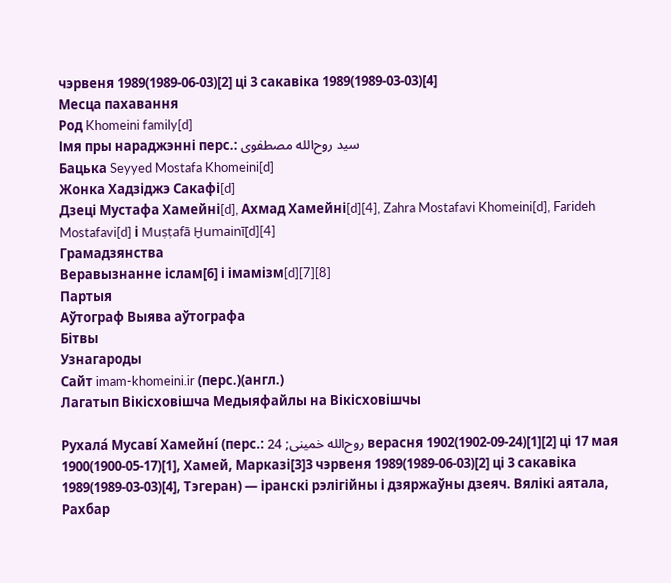чэрвеня 1989(1989-06-03)[2] ці 3 сакавіка 1989(1989-03-03)[4]
Месца пахавання
Род Khomeini family[d]
Імя пры нараджэнні перс.: سید روح‌الله مصطفوی
Бацька Seyyed Mostafa Khomeini[d]
Жонка Хадзіджэ Сакафі[d]
Дзеці Мустафа Хамейні[d], Ахмад Хамейні[d][4], Zahra Mostafavi Khomeini[d], Farideh Mostafavi[d] і Muṣṭafā Ḫumainī[d][4]
Грамадзянства
Веравызнанне іслам[6] і імамізм[d][7][8]
Партыя
Аўтограф Выява аўтографа
Бітвы
Узнагароды
Сайт imam-khomeini.ir (перс.)(англ.)
Лагатып Вікісховішча Медыяфайлы на Вікісховішчы

Рухала́ Мусаві́ Хамейні́ (перс.: روح‌الله خمینی; 24 верасня 1902(1902-09-24)[1][2] ці 17 мая 1900(1900-05-17)[1], Хамей, Марказі[3]3 чэрвеня 1989(1989-06-03)[2] ці 3 сакавіка 1989(1989-03-03)[4], Тэгеран) — іранскі рэлігійны і дзяржаўны дзеяч. Вялікі аятала, Рахбар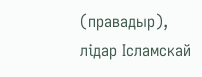(правадыр), лідар Ісламскай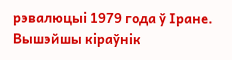рэвалюцыі 1979 года ў Іране. Вышэйшы кіраўнік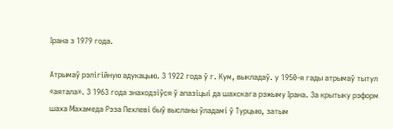Ірана з 1979 года.

Атрымаў рэлігійную адукацыю. З 1922 года ў г. Кум, выкладаў. у 1950-я гады атрымаў тытул «аятала». З 1963 года знаходзіўся ў апазіцыі да шахскага рэжыму Ірана. За крытыку рэформ шаха Махамеда Рэза Пехлеві быў высланы ўладамі ў Турцыю, затым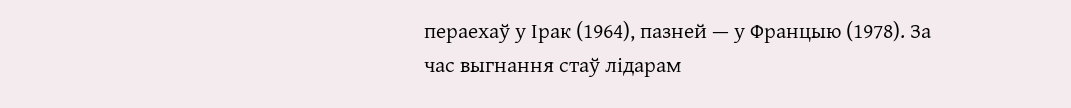пераехаў у Ірак (1964), пазней — у Францыю (1978). За час выгнання стаў лідарам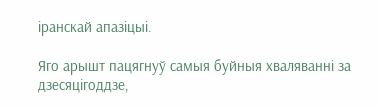іранскай апазіцыі.

Яго арышт пацягнуў самыя буйныя хваляванні за дзесяцігоддзе,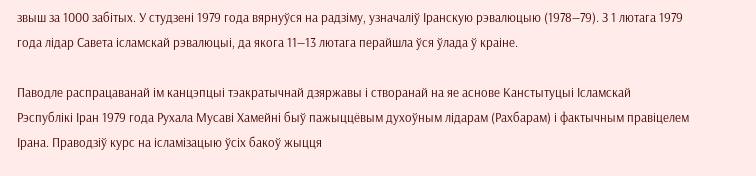звыш за 1000 забітых. У студзені 1979 года вярнуўся на радзіму, узначаліў Іранскую рэвалюцыю (1978—79). З 1 лютага 1979 года лідар Савета ісламскай рэвалюцыі, да якога 11—13 лютага перайшла ўся ўлада ў краіне.

Паводле распрацаванай ім канцэпцыі тэакратычнай дзяржавы і створанай на яе аснове Канстытуцыі Ісламскай Рэспублікі Іран 1979 года Рухала Мусаві Хамейні быў пажыццёвым духоўным лідарам (Рахбарам) і фактычным правіцелем Ірана. Праводзіў курс на ісламізацыю ўсіх бакоў жыцця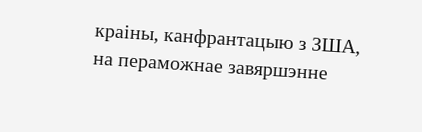краіны, канфрантацыю з ЗША, на пераможнае завяршэнне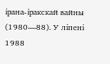ірана-іракскай вайны (1980—88). У ліпені 1988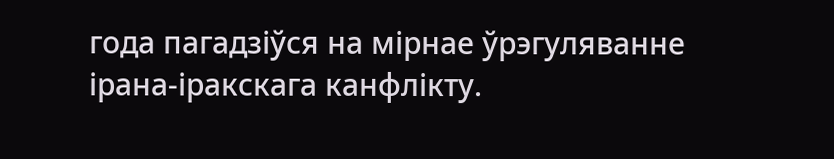года пагадзіўся на мірнае ўрэгуляванне ірана-іракскага канфлікту.